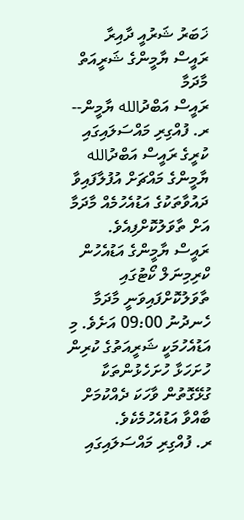ޚަބަރު ޝަރުއީ ދާއިރާ
ރައީސް ޔާމީންގެ ޝަރީއަތް މާދަމާ
ރައީސް އަބްދުالله ޔާމީން--
ރ. ފުއްގިރި މައްސަލައިގައި ކުރީގެ ރައީސް އަބްދުالله ޔާމީންގެ މައްޗަށް އުފުލާފައިވާ ދައުވާތަކުގެ އަޑުއެހުމެއް މާދަމާ އަށް ތާވަލުކޮށްފިއެވެ.
ރައީސް ޔާމީންގެ އަޑުއެހުން ކްރިމިނަލް ކޯޓުގައި ތާވަލުކޮށްފައިވަނީ މާދަމާ ހެނދުނު 09:00 އަށެވެ. މި އަޑުއެހުމަކީ ޝަރީއަތުގެ ކުރިން ހުށަހަޅާ ހުށަހެޅުންތަކާ ގުޅޭގޮތުން ވާހަކަ ދެއްކުމަށް ބާއްވާ އަޑުއެހުމެކެވެ.
ރ. ފުއްގިރި މައްސަލައިގައި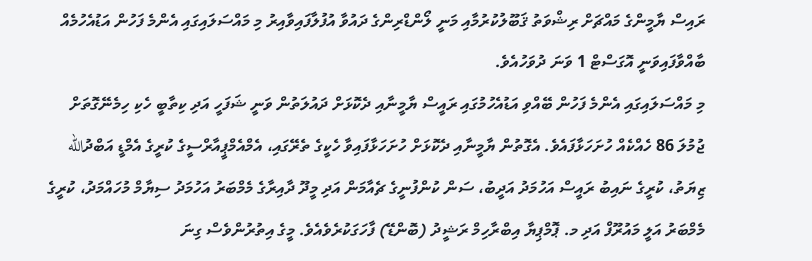ރައިސް ޔާމީންގެ މައްޗަށް ރިޝްވަތު ޤަބޫލުކުރުމާއި މަނީ ލޯންޑްރިންގެ ދައުވާ އުފުލާފައިވާއިރު މި މައްސަލައިގައި އެންމެ ފަހުން އަޑުއެހުމެއް ބާއްވާފައިވަނީ އޮގަސްޓް 1 ވަނަ ދުވަހުއެވެ.
މި މައްސަލައިގައި އެންމެ ފަހުން ބޭއްވި އަޑުއެހުމުގައި ރައީސް ޔާމީނާއި ދެކޮޅަށް ދައުލަތުން ވަނީ ޝަފަހީ އަދި ކިތާބީ ހެކި ހިމެނޭގޮތަށް ޖުމުލަ 86 ހެއްކެއް ހުށަހަޅާފައެވެ. އެގޮތުން ޔާމީނާއި ދެކޮޅަށް ހުށަހަޅާފައިވާ ހެކީގެ ތެރޭގައި، އެމްއެމްޕީއާރްސީގެ ކުރީގެ އެމްޑީ އަބްދުالله ޒިޔަތު، ކުރީގެ ނައިބު ރައީސް އަހުމަދު އަދީބު، ސަން ކުންފުނީގެ ޗެއާމަން އަދި މީދޫ ދާއިރާގެ މެމްބަރު އަހުމަދު ސިޔާމް މުހައްމަދު، ކުރީގެ މެމްބަރު އަލީ މައުރޫފް އަދި މ. ޕޮމްޕިޔާ އިބްރާހިމް ރަޝީދު (ބޮންޑޭ) ފާހަގަކުރެވެއެވެ. މީގެ އިތުރުންވެސް ގިނަ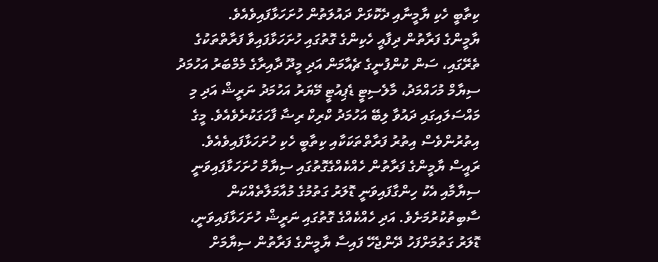ކިތާބީ ހެކި ޔާމީނާއި ދެކޮޅަށް ދައުލަތުން ހުށަހަޅާފައިވެއެވެ.
ޔާމީންގެ ފަރާތުން ދިފާއީ ހެކިންގެ ގޮތުގައި ހުށަހަޅާފައިވާ ފަރާތްތަކުގެ ތެރޭގައި، ސަން ކުންފުނީގެ ޗެއާމަން އަދި މީދޫ ދާއިރާގެ މެމްބަރު އަހުމަދު ސިޔާމް މުހައްމަދު، މާލެސިޓީ ޑެޕިއުޓީ މޭޔަރު އަހުމަދު ނަރީޝް އަދި މި މައްސަލައިގައި ދައުވާ ލިބޭ އަހުމަދު ކްރިކް ރިޟާ ފާހަގަކުރެވެއެވެ. މީގެ އިތުރުންވެސް އިތުރު ފަރާތްތަކަކާއި ކިތާބީ ހެކި ހުށަހަޅާފައިވެއެވެ.
ރައީސް ޔާމީންގެ ފަރާތުން ހެއްކެއްގެގޮތުގައި ސިޔާމް ހުށަހަޅާފައިވަނީ ސިޔާމާއި އެކު ހިންގާފައިވަނީ ޑޮލަރު ގަތުމުގެ މުއާމަލާތެއްކަން ސާބިތުކުރުމަށެވެ. އަދި ހެއްކެއްގެ ގޮތުގައި ނަރީޝް ހުށަހަޅާފައިވަނީ، ޑޮލަރު ގަތުމަށްފަހު ދޭންޖެހޭ ފައިސާ ޔާމީންގެ ފަރާތުން ސިޔާމަށް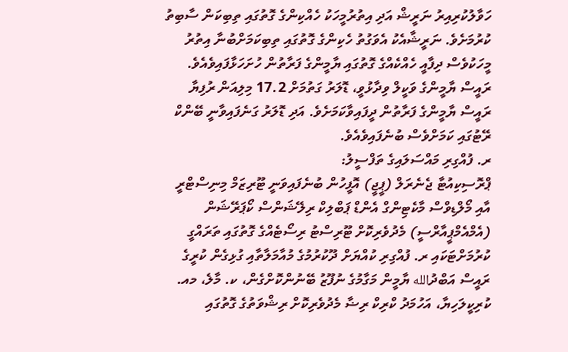ހަވާލުކުރިއިރު ނަރީޝް އަދި އިތުރުމީހަކު ހެއްކިންގެ ގޮތުގައި ތިބިކަން ސާބިތު ކުރުމަށެވެ. ނަރީޝާއެކު އެވަގުތު ހެކިންގެ ގޮތުގައި ތިބިކަމަށްބުނާ އިތުރު މީހަކުވެސް ދިފާއީ ހެއްކެއްގެ ގޮތުގައި ޔާމީންގެ ފަރާތުން ހުށަހަޅާފައިވެއެވެ.
ރައީސް ޔާމީންގެ ވަކީލް ވިދާޅުވީ، ޑޮލަރު ގަތުމަށް 17.2 މިލިއަން ރުފިޔާ ރައީސް ޔާމީންގެ ފަރާތުން ދީފައިވާކަމަށެވެ. އަދި ޑޮލަރު ގަނެފައިވާނީ ބޭންކް ރޭޓުގައި ކަމަށްވެސް ބުނެފައިވެއެވެ.
ރ. ފުއްގިރި މައްސަލައިގެ ތަފްސީލު:
ޕްރޮސިކިއުޓާ ޖެނެރަލް (ޕީޖީ) އޮފީހުން ބުނެފައިވަނީ ޓޫރިޒަމް މިނިސްޓްރީ އާއި މޯލްޑިވްސް މާކެޓިންގް އެންޑް ޕަބްލިކް ރިލޭޝަންސް ކޯޕަރޭޝަން (އެމްއެމްޕީއާރްސީ) މެދުވެރިކޮށް ޓޫރިސްޓު ރިސޯޓެއްގެ ގޮތުގައި ތަރައްގީ ކުރުމަށްޓަކައި ރ. ފުއްގިރި ކުއްޔަށް ދޫކުރުމުގެ މުއާމަލާތާއި ގުޅިގެން ކުރީގެ ރައީސް އަބްދުالله ޔާމީން މަގާމުގެ ނުފޫޒު ބޭނުންކޮށްގެން، ކ. މާލެ، މއ. ކުރިކީލަހިޔާ، އަހުމަދު ކްރިކް ރިޟާ މެދުވެރިކޮށް ރިޝްވަތުގެ ގޮތުގައި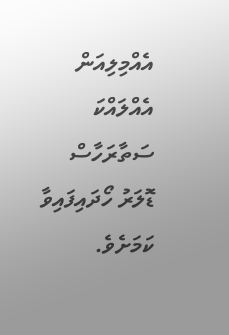އެއްމިލިއަން އެއްލައްކަ ސަތާރަހާސް ޑޮލަރު ހޯދައިފައިވާ ކަމަށެވެ.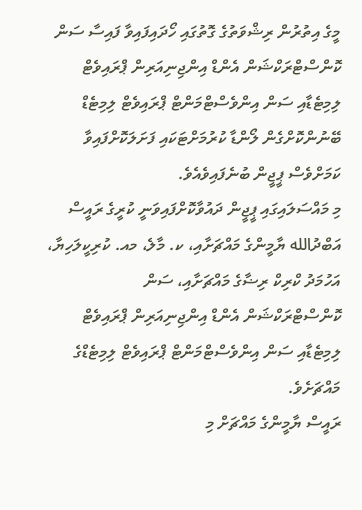މީގެ އިތުރުން ރިޝްވަތުގެ ގޮތުގައި ހޯދައިފައިވާ ފައިސާ ސަން ކޮންސްޓްރަކްޝަން އެންޑް އިންޖިނިއަރިން ޕްރައިވެޓް ލިމިޓެޑާއި ސަން އިންވެސްޓްމަންޓް ޕްރައިވެޓް ލިމިޓެޑް ބޭނުންކޮށްގެން ލޯންޑާ ކުރުމަށްޓަކައި ފަށަލަކޮށްފައިވާ ކަމަށްވެސް ޕީޖީން ބުނެފައިވެއެވެ.
މި މައްސަލައިގައި ޕީޖީން ދައުވާކޮށްފައިވަނީ ކުރީގެ ރައީސް އަބްދުالله ޔާމީންގެ މައްޗަށާއި، ކ. މާލެ، މއ. ކުރިކީލަހިޔާ، އަހުމަދު ކްރިކް ރިޟާގެ މައްޗަށާއި، ސަން ކޮންސްޓްރަކްޝަން އެންޑް އިންޖިނިއަރިން ޕްރައިވެޓް ލިމިޓެޑާއި ސަން އިންވެސްޓްމަންޓް ޕްރައިވެޓް ލިމިޓެޑްގެ މައްޗަށެވެ.
ރައީސް ޔާމީންގެ މައްޗަށް މި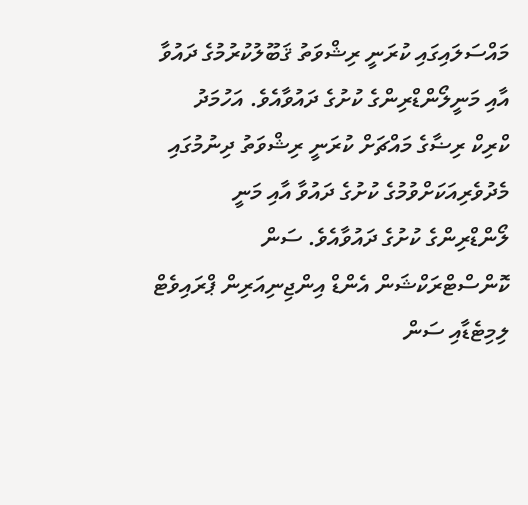މައްސަލައިގައި ކުރަނީ ރިޝްވަތު ޤަބޫލުކުރުމުގެ ދައުވާ އާއި މަނީލޯންޑްރިންގެ ކުށުގެ ދައުވާއެވެ. އަހުމަދު ކްރިކް ރިޟާގެ މައްޗަށް ކުރަނީ ރިޝްވަތު ދިނުމުގައި މެދުވެރިއަކަށްވުމުގެ ކުށުގެ ދައުވާ އާއި މަނީ ލޯންޑްރިންގެ ކުށުގެ ދައުވާއެވެ. ސަން ކޮންސްޓްރަކްޝަން އެންޑް އިންޖިނިއަރިން ޕްރައިވެޓް ލިމިޓެޑާއި ސަން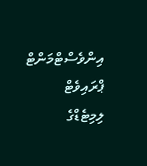އިންވެސްޓްމަންޓް ޕްރައިވެޓް ލިމިޓެޑްގެ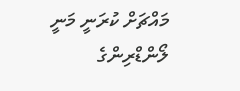މައްޗަށް ކުރަނީ މަނީ ލޯންޑްރިންގެ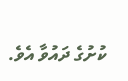ކުށުގެ ދައުވާ އެވެ.